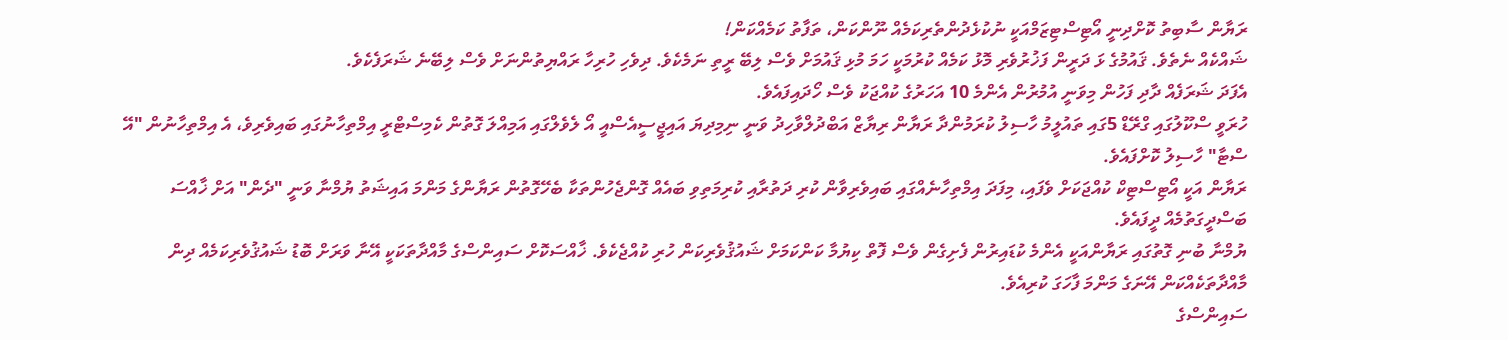ރަޔާން ސާބިތު ކޮށްދިނީ އޯޓިސްޓިޒަމްއަކީ ނުކުޅެދުންތެރިކަމެއް ނޫންކަން، ތަފާތު ކަމެއްކަން!
ޝައްކެއް ނެތެވެ. ޤައުމުގެ ޅަ ދަރީން ފަޚުރުވެރި މޮޅު ކަމެއް ކުރުމަކީ ހަމަ މުޅި ޤައުމަށް ވެސް ލިބޭ ރީތި ނަމެކެވެ. ދިވެހި ހުރިހާ ރައްޔިތުންނަށް ވެސް ލިބޭނެ ޝަރަފެކެވެ.
އެފަދަ ޝަރަފެއް ދާދި ފަހުން މިވަނީ އުމުރުން އެންމެ 10 އަހަރުގެ ކުއްޖަކު ވެސް ހޯދައިފައެވެ.
ހުރަވީ ސްކޫލުގައި ގްރޭޑް 5ގައި ތައުލީމު ހާސިލު ކުރަމުންދާ ރަޔާން ރިޔާޒް އަބްދުލްވާހިދު ވަނީ ނިމިދިޔަ އައިޖީސީއެސްއީ އޯ ލެވެލްގައި އަމިއްލަ ގޮތުން ކެމިސްޓްރީ އިމްތިހާނުގައި ބައިވެރިވެ، އެ އިމްތިހާނުން "އޭ ސްޓާ" ހާސިލު ކޮށްފައެވެ.
ރަޔާން އަކީ އޯޓިސްޓިކް ކުއްޖަކަށް ވެފައި، މިފަދަ އިމްތިހާނެއްގައި ބައިވެރިވާން ކުރި ދަތުރާއި ކުރިމަތިވި ބައެއް ގޮންޖެހުންތަކާ ބެހޭގޮތުން ރަޔާންގެ މަންމަ އައިޝަތު ޔުމްނާ ވަނީ "ދެން" އަށް ޚާއްސަ ބަސްދީގަތުމެއް ދީފައެވެ.
ޔުމްނާ ބުނި ގޮތުގައި ރަޔާންއަކީ އެންމެ ކުޑައިރުން ފެށިގެން ވެސް ފޮތް ކިޔުމާ ކަންކަމަށް ޝައުޤުވެރިކަން ހުރި ކުއްޖެކެވެ. ޚާއްސަކޮށް ސައިންސްގެ މާއްދާތަކަކީ އޭނާ ވަރަށް ބޮޑު ޝައުޤުވެރިކަމެއް ދިން މާއްދާތަކެއްކަން އޭނަގެ މަންމަ ފާހަގަ ކުރިއެވެ.
ސައިންސްގެ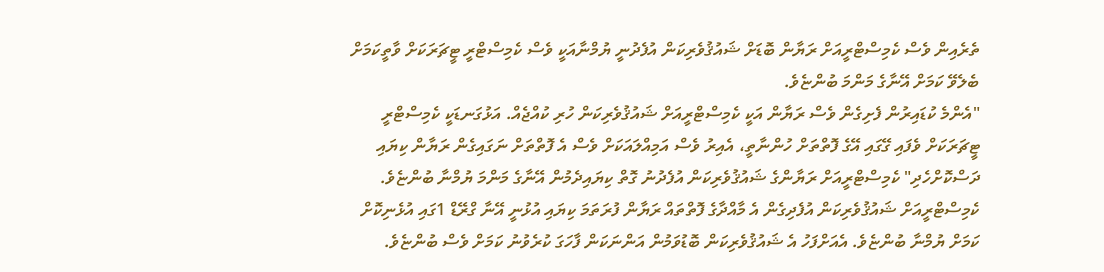ތެރެއިން ވެސް ކެމިސްޓްރީއަށް ރަޔާން ބޮޑަށް ޝައުޤުވެރިކަން އުފެދުނީ ޔުމްނާއަކީ ވެސް ކެމިސްޓްރީ ޓީޗަރަކަށް ވާތީކަމަށް ބެލެވޭ ކަމަށް އޭނާގެ މަންމަ ބުންޏެވެ.
"އެންމެ ކުޑައިރުން ފެށިގެން ވެސް ރަޔާން އަކީ ކެމިސްޓްރީއަށް ޝައުޤުވެރިކަން ހުރި ކުއްޖެއް. އަޅުގަނޑަކީ ކެމިސްޓްރީ ޓީޗަރަކަށް ވެފައި ގޭގައި އޭގެ ފޮތްތަށް ހުންނާތީ، އެއިރު ވެސް އަމިއްލައަކަށް ވެސް އެ ފޮތްތަށް ނަގައިގެން ރަޔާން ކިޔައި ދަސްކޮށްހެދި" ކެމިސްޓްރީއަށް ރަޔާންގެ ޝައުޤުވެރިކަން އުފެދުނު ގޮތް ކިޔައިދެމުން އޭނާގެ މަންމަ ޔުމްނާ ބުންޏެވެ.
ކެމިސްޓްރީއަށް ޝައުޤުވެރިކަން އުފެދިގެން އެ މާއްދާގެ ފޮތްތައް ރަޔާން ފުރަތަމަ ކިޔައި އުޅުނީ އޭނާ ގްރޭޑް 1ގައި އުޅެނިކޮށް ކަމަށް ޔުމްނާ ބުންޏެވެ. އެއަށްފަހު އެ ޝައުޤުވެރިކަން ބޮޑުވަމުން އަންނަކަން ފާހަގަ ކުރެވުނު ކަމަށް ވެސް ބުންޏެވެ.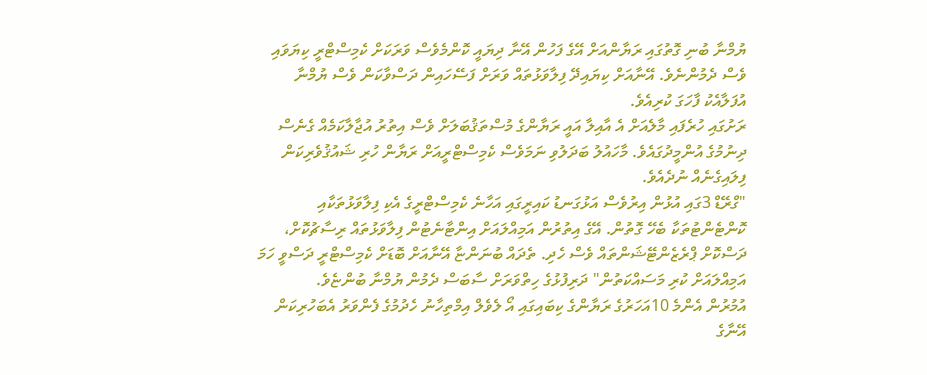ޔުމްނާ ބުނި ގޮތުގައި ރަޔާންއަށް އޭގެ ފަހުން އޭނާ ދިޔައީ ކޮންމެވެސް ވަރަކަށް ކެމިސްޓްރީ ކިޔަވައި ވެސް ދެމުންނެވެ. އޭނާއަށް ކިޔައިދޭ ފިލާވަޅުތައް ވަރަށް ފަސޭހައިން ދަސްވާކަން ވެސް ޔުމްނާ އުފަލާއެކު ފާހަގަ ކުރިއެވެ.
ރަށުގައި ހުރެފައި މާލެއަށް އެ އާއިލާ އައީ ރަޔާންގެ މުސްތަޤުބަލަށް ވެސް އިތުރު އުޖާލާކަމެއް ގެނެސް ދިނުމުގެ އުންމީދުގައެވެ. މާހައުލު ބަދަލުވި ނަމަވެސް ކެމިސްޓްރީއަށް ރަޔާން ހުރި ޝައުޤުވެރިކަން ފިލައިގެނެއް ނުދެއެވެ.
"ގްރޭޑް 3ގައި އުޅުން އިރުވެސް އަޅުގަނޑު ކައިރީގައި އަހާނެ ކެމިސްޓްރީގެ އެކި ފިލާވަޅުތަކާއި ކޮންޓެންޓުތަކާ ބެހޭ ގޮތުން. އޭގެ އިތުރުން އަމިއްލައަށް އިންޓާނެޓުން ފިލާވަޅުތައް ރިސާޗުކޮށް، ދަސްކޮށް ޕްރެޒެންޓޭޝަންތައް ވެސް ހެދި. ތެދައް ބުނަންޏާ އޭނާއަށް ބޮޑަށް ކެމިސްޓްރީ ދަސްވީ ހަމަ އަމިއްލައަށް ކުރި މަސައްކަތުން" ދަރިފުޅުގެ ހިތްވަރަށް ސާބަސް ދެމުން ޔުމްނާ ބުންޏެވެ.
އުމުރުން އެންމެ 10އަހަރުގެ ރަޔާންގެ ކިބައިގައި އޯ ލެވެލް އިމްތިހާނު ހެދުމުގެ ފެންވަރު އެބަހުރިކަން އޭނާގެ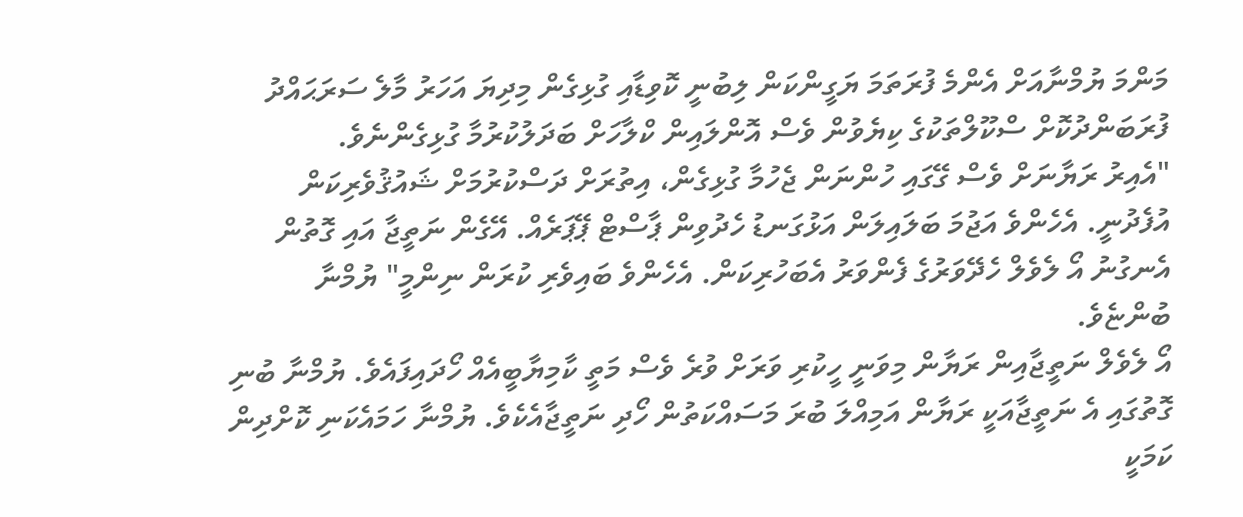މަންމަ ޔުމްނާއަށް އެންމެ ފުރަތަމަ ޔަގީންކަން ލިބުނީ ކޮވިޑާއި ގުޅިގެން މިދިޔަ އަހަރު މާލެ ސަރަޙައްދު ފުރަބަންދުކޮށް ސްކޫލްތަކުގެ ކިޔެވުން ވެސް އޮންލައިން ކްލާހަށް ބަދަލުކުރުމާ ގުޅިގެންނެވެ.
"އެއިރު ރަޔާނަށް ވެސް ގޭގައި ހުންނަން ޖެހުމާ ގުޅިގެން، އިތުރަށް ދަސްކުރުމަށް ޝައުޤުވެރިކަން އުފެދުނީ. އެހެންވެ އަޖުމަ ބަލައިލަން އަޅުގަނޑު ހެދުވިން ޕާސްޓް ޕޭޕަރެއް. އޭގެން ނަތީޖާ އައި ގޮތުން އެނގުނު އޯ ލެވެލް ހެދޭވަރުގެ ފެންވަރު އެބަހުރިކަން. އެހެންވެ ބައިވެރި ކުރަން ނިންމީ" ޔުމްނާ ބުންޏެވެ.
އޯ ލެވެލް ނަތީޖާއިން ރަޔާން މިވަނީ ހީކުރި ވަރަށް ވުރެ ވެސް މަތީ ކާމިޔާބީއެއް ހޯދައިފައެވެ. ޔުމްނާ ބުނި ގޮތުގައި އެ ނަތީޖާއަކީ ރަޔާން އަމިއްލަ ބުރަ މަސައްކަތުން ހޯދި ނަތީޖާއެކެވެ. ޔުމްނާ ހަމައެކަނި ކޮށްދިން ކަމަކީ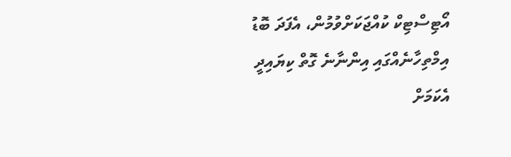އޯޓިސްޓިކް ކުއްޖަކަށްވުމުން، އެފަދަ ބޮޑު އިމްތިހާނެއްގައި އިންނާނެ ގޮތް ކިޔައިދީ އެކަމަށް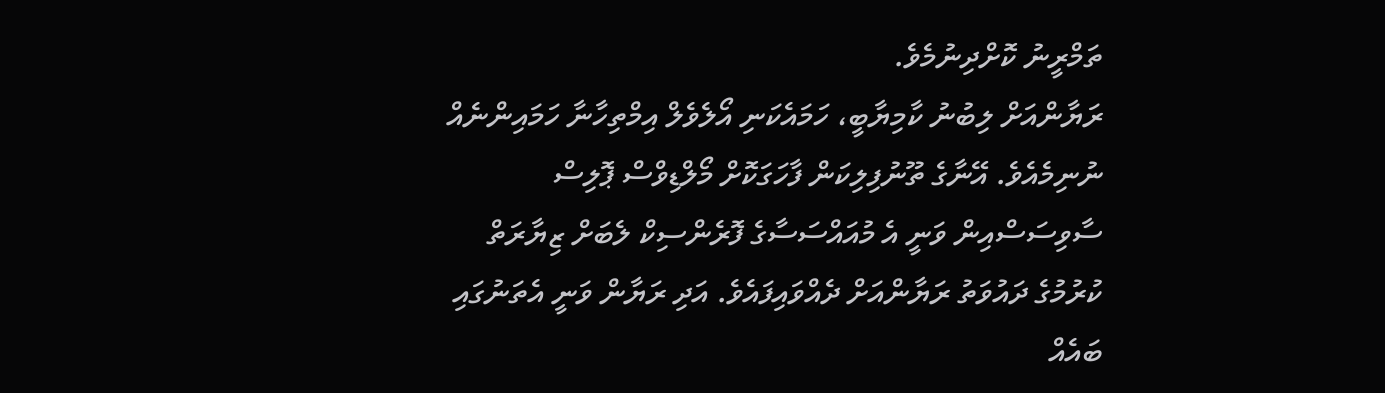ތަމްރީނު ކޮށްދިނުމެވެ.
ރަޔާންއަށް ލިބުނު ކާމިޔާބީ، ހަމައެކަނި އޯލެވެލް އިމްތިހާނާ ހަމައިންނެއް ނުނިމެއެވެ. އޭނާގެ ތޫނުފިލިކަން ފާހަގަކޮށް މޯލްޑިވްސް ޕޮލިސް ސާވިސަސްއިން ވަނީ އެ މުއައްސަސާގެ ފޮރެންސިކް ލެބަށް ޒިޔާރަތް ކުރުމުގެ ދައުވަތު ރަޔާންއަށް ދެއްވައިފައެވެ. އަދި ރަޔާން ވަނީ އެތަނުގައި ބައެއް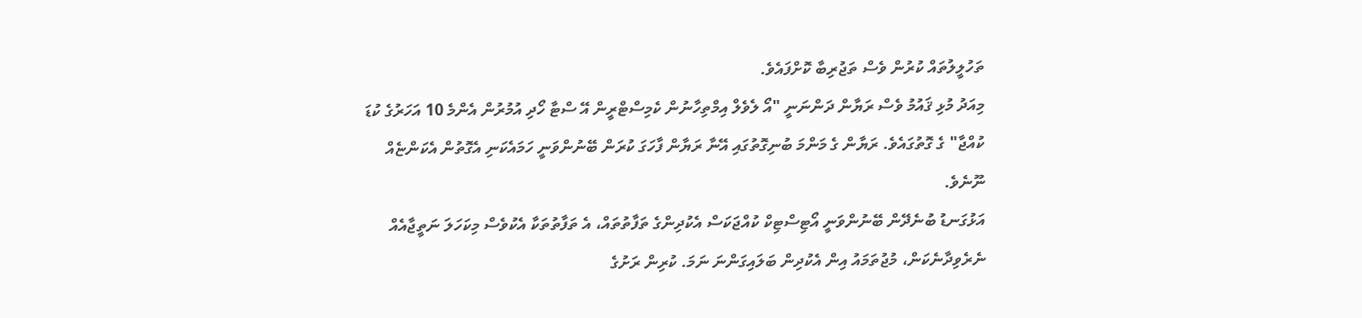ތަހުލީލުތައް ކުރުން ވެސް ތަޖުރިބާ ކޮށްފައެވެ.
މިއަދު މުޅި ޤައުމު ވެސް ރަޔާން ދަންނަނީ "އޯ ލެވެލް އިމްތިހާނުން ކެމިސްޓްރީން އޭ ސްޓާ ހޯދި އުމުރުން އެންމެ 10 އަހަރުގެ ކުޑަ ކުއްޖާ" ގެ ގޮތުގައެވެ. ރަޔާން ގެ މަންމަ ބުނިގޮތުގައި އޭނާ ރަޔާން ފާހަގަ ކުރަން ބޭނުންވަނީ ހަމައެކަނި އެގޮތުން އެކަންޏެއް ނޫނެވެ.
އަޅުގަނޑު ބުނެދޭން ބޭނުންވަނީ އޯޓިސްޓިކް ކުއްޖަކަސް އެކުދިންގެ ތަފާތުތައް، އެ ތަފާތުތަކާ އެކުވެސް މިކަހަލަ ނަތީޖާއެއް ނެރެވިދާނެކަން، މުޖުތަމައު އިން އެކުދިން ބަލައިގަންނަ ނަމަ. ކުރިން ރަށުގެ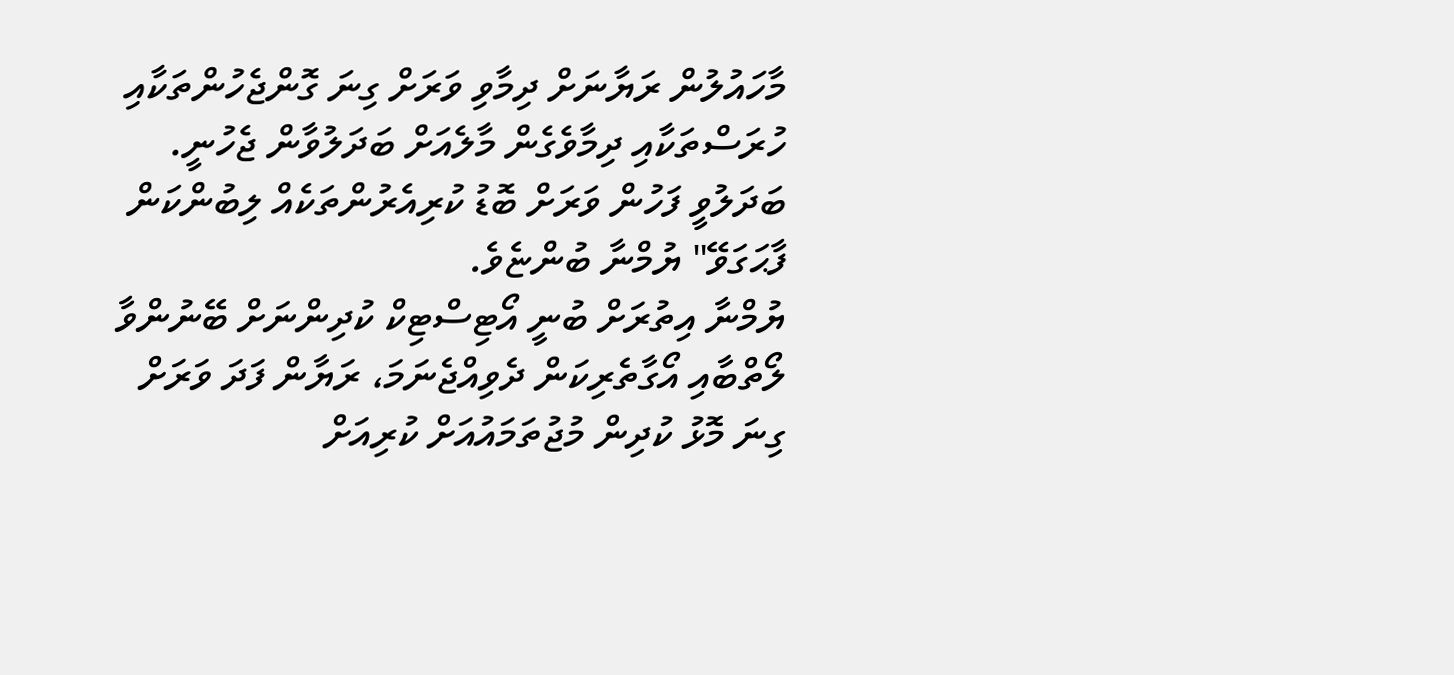މާހައުލުން ރަޔާނަށް ދިމާވި ވަރަށް ގިނަ ގޮންޖެހުންތަކާއި ހުރަސްތަކާއި ދިމާވެގެން މާލެއަށް ބަދަލުވާން ޖެހުނީ. ބަދަލުވީ ފަހުން ވަރަށް ބޮޑު ކުރިއެރުންތަކެއް ލިބުންކަން ފާޙަގަވޭ" ޔުމްނާ ބުންޏެވެ.
ޔުމްނާ އިތުރަށް ބުނީ އޯޓިސްޓިކް ކުދިންނަށް ބޭނުންވާ ލޯތްބާއި އޯގާތެރިކަން ދެވިއްޖެނަމަ، ރަޔާން ފަދަ ވަރަށް ގިނަ މޮޅު ކުދިން މުޖުތަމައުއަށް ކުރިއަށް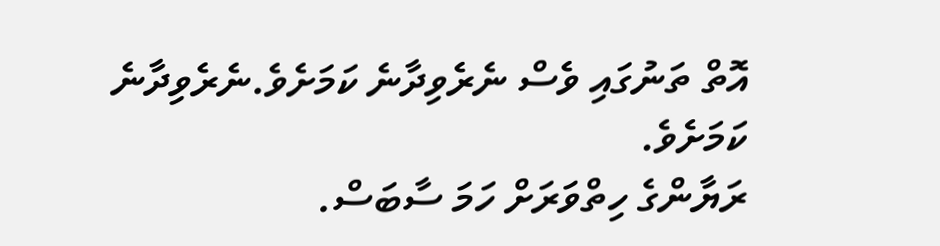އޮތް ތަނުގައި ވެސް ނެރެވިދާނެ ކަމަށެވެ.ނެރެވިދާނެ ކަމަށެވެ.
ރަޔާންގެ ހިތްވަރަށް ހަމަ ސާބަސް.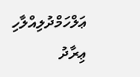ޢަލްހަމްދުލިއްލާހި
ޢިރާދު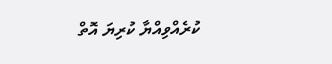ކުރެއްވިއްޔާ ކުރިޔަ އޮތް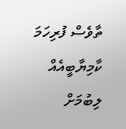ތާވެސް ފުރިހަމަ ކާމިޔާބީއެއް ލިބުމަށް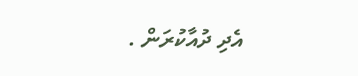އެދި ދުއާކުރަން .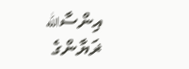އިންސާالله
ޜަޔާންގެ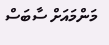މަންމައަށް ސާބަސް